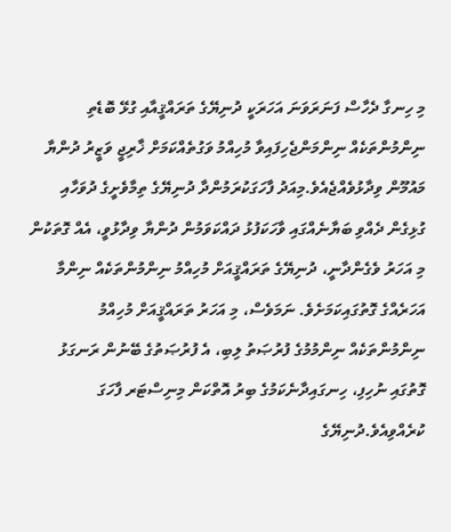މި ހިނގާ ދެހާސް ފަނަރަވަނަ އަހަރަކީ ދުނިޔޭގެ ތަރައްޤީއާއި ގުޅޭ ބޮޑެތި ނިންމުންތަކެއް ނިންމަންޖެހިފައިވާ މުހިއްމު ވަގުތެއްކަމަށް ޚާރިޖީ ވަޒީރު ދުންޔާ މައުމޫން ވިދާޅުވެއްޖެއެވެ.މިއަދު ފާހަގަކުރަމުންދާ ދުނިޔޭގެ ތިމާވެށީގެ ދުވަހާއި ގުޅިގެން ދެއްވި ބަޔާނެއްގައި ވާހަކަފުޅު ދައްކަވަމުން ދުންޔާ ވިދާޅުވީ، އެއް ގޮތަކުން މި އަހަރު ވެގެންދާނީ، ދުނިޔޭގެ ތަރައްޤީއަށް މުހިއްމު ނިންމުންތަކެއް ނިންމާ އަހަރެއްގެ ގޮތުގައިކަމަށެވެ. ނަމަވެސް، މި އަހަރު ތަރައްޤީއަށް މުހިއްމު ނިންމުންތަކެއް ނިންމުމުގެ ފުރުޞަތު ލިބި، އެ ފުރުޞަތުގެ ބޭނުން ރަނގަޅު ގޮތުގައި ނުހިފި، ހިނގައިދާނެކަމުގެ ބިރު އޮތްކަން މިނިސްޓަރ ފާހަގަ ކުރެއްވިއެވެ.ދުނިޔޭގެ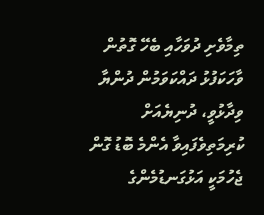ތިމާވެށި ދުވަހާއި ބެހޭ ގޮތުން ވާހަކަފުޅު ދައްކަވަމުން ދުންޔާ ވިދާޅުވީ، ދުނިޔެއަށް ކުރިމަތިވެފައިވާ އެންމެ ބޮޑު ގޮން ޖެހުމަކީ އަޅުގަނޑުމެންގެ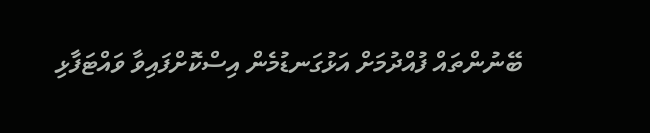ބޭނުންތައް ފުއްދުމަށް އަޅުގަނޑުމެން އިސްކޮށްފައިވާ ވައްޓަފާޅި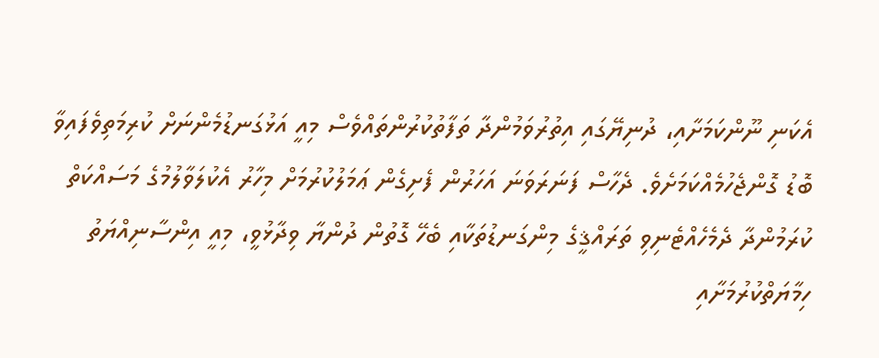އެކަނި ނޫންކަމަށާއި، ދުނިޔޭގައި އިތުރުވަމުންދާ ތަފާތުކުރުންތައްވެސް މިއީ އަޅުގަނޑުމެންނަށް ކުރިމަތިވެފައިވާ ބޮޑު ގޮންޖެހުމެއްކަމަށެވެ. ދެހާސް ފަނަރަވަނަ އަހަރުން ފެށިގެން ޢަމަލުކުރުމަށް މިހާރު އެކުލަވާލުމުގެ މަސައްކަތް ކުރަމުންދާ ދެމެހެއްޓެނިވި ތަރައްޤީގެ މިންގަނޑުތަކާއި ބެހޭ ގޮތުން ދުންޔާ ވިދާޅުވީ، މިއީ އިންސާނިއްޔަތު ހިމާޔަތްކުރުމަށާއި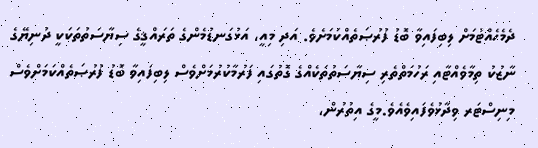ދެމެހެއްޓުމަށް ލިބިފައިވާ ބޮޑު ފުރުޞަތެއްކަމަށެވެ. އަދި މިއީ، އަޅުގަނޑުމެންގެ ތަރައްޤީގެ ސިޔާސަތުތަކަކީ ދުނިޔޭގެ ނާޒުކު ތިމާވެއްޓާއި ރަހުމަތްތެރި ސިޔާސަތުތަކެއްގެ ގޮތުގައި ފަރުމާކުރުމަށްވެސް ލިބިފައިވާ ބޮޑު ފުރުޞަތެއްކަމަށްވެސް މިނިސްޓަރ ވިދާޅުވެފައިވެއެވެ.މީގެ އިތުރުން،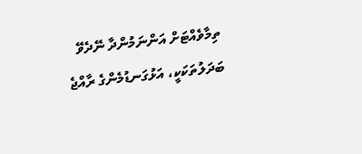ތިމާވެއްޓަށް އަންނަމުންދާ ނޭދެވޭ ބަދަލުތަކަކީ، އަޅުގަނޑުމެންގެ ރާއްޖެ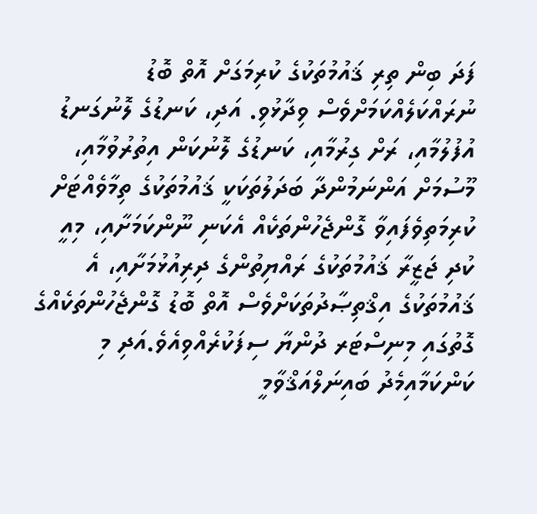ފަދަ ބިން ތިރި ޤައުމުތަކުގެ ކުރިމަގަށް އޮތް ބޮޑު ނުރައްކަލެއްކަމަށްވެސް ވިދާޅުވި. އަދި، ކަނޑުގެ ލޮނުގަނޑު އުފުލުމާއި، ރަށް ގިރުމާއި، ކަނޑުގެ ލޮނުކަން އިތުރުވުމާއި، މޫސުމަށް އަންނަމުންދާ ބަދަލުތަކަކީ ޤައުމުތަކުގެ ތިމާވެއްޓަށް ކުރިމަތިވެފައިވާ ގޮންޖެހުންތަކެއް އެކަނި ނޫންކަމަށާއި، މިއީ ކުދި ޖަޒީރާ ޤައުމުތަކުގެ ރައްޔިތުންގެ ދިރިއުޅުމަށާއި، އެ ޤައުމުތަކުގެ އިޤްތިޞާދުތަކަށްވެސް އޮތް ބޮޑު ގޮންޖެހުންތަކެއްގެ ގޮތުގައި މިނިސްޓަރ ދުންޔާ ސިފަކުރެއްވިއެވެ.އަދި މި ކަންކަމާއިމެދު ބައިނަލްއަޤްވާމީ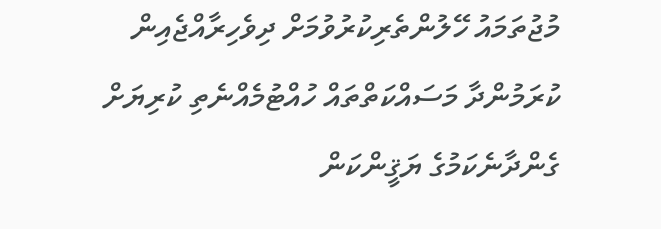މުޖުތަމައު ހޭލުންތެރިކުރުވުމަށް ދިވެހިރާއްޖެއިން ކުރަމުންދާ މަސައްކަތްތައް ހުއްޓުމެއްނެތި ކުރިޔަށް ގެންދާނެކަމުގެ ޔަޤީންކަން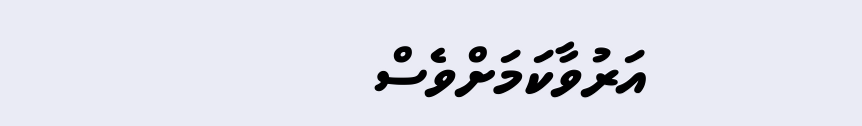އަރުވާކަމަށްވެސް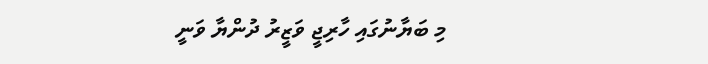މި ބަޔާނުގައި ހާރިޖީ ވަޒީރު ދުންޔާ ވަނީ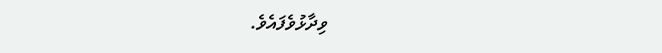ވިދާޅުވެފައެވެ.